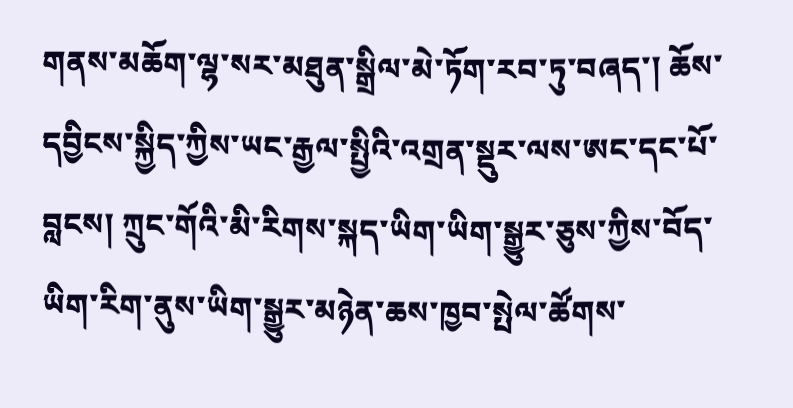གནས་མཆོག་ལྷ་སར་མཐུན་སྒྲིལ་མེ་ཏོག་རབ་ཏུ་བཞད་། ཆོས་དབྱིངས་སྐྱིད་ཀྱིས་ཡང་རྒྱལ་སྤྱིའི་འགྲན་སྡུར་ལས་ཨང་དང་པོ་བླངས། ཀྲུང་གོའི་མི་རིགས་སྐད་ཡིག་ཡིག་སྒྱུར་ཅུས་ཀྱིས་བོད་ཡིག་རིག་ནུས་ཡིག་སྒྱུར་མཉེན་ཆས་ཁྱབ་སྤེལ་ཚོགས་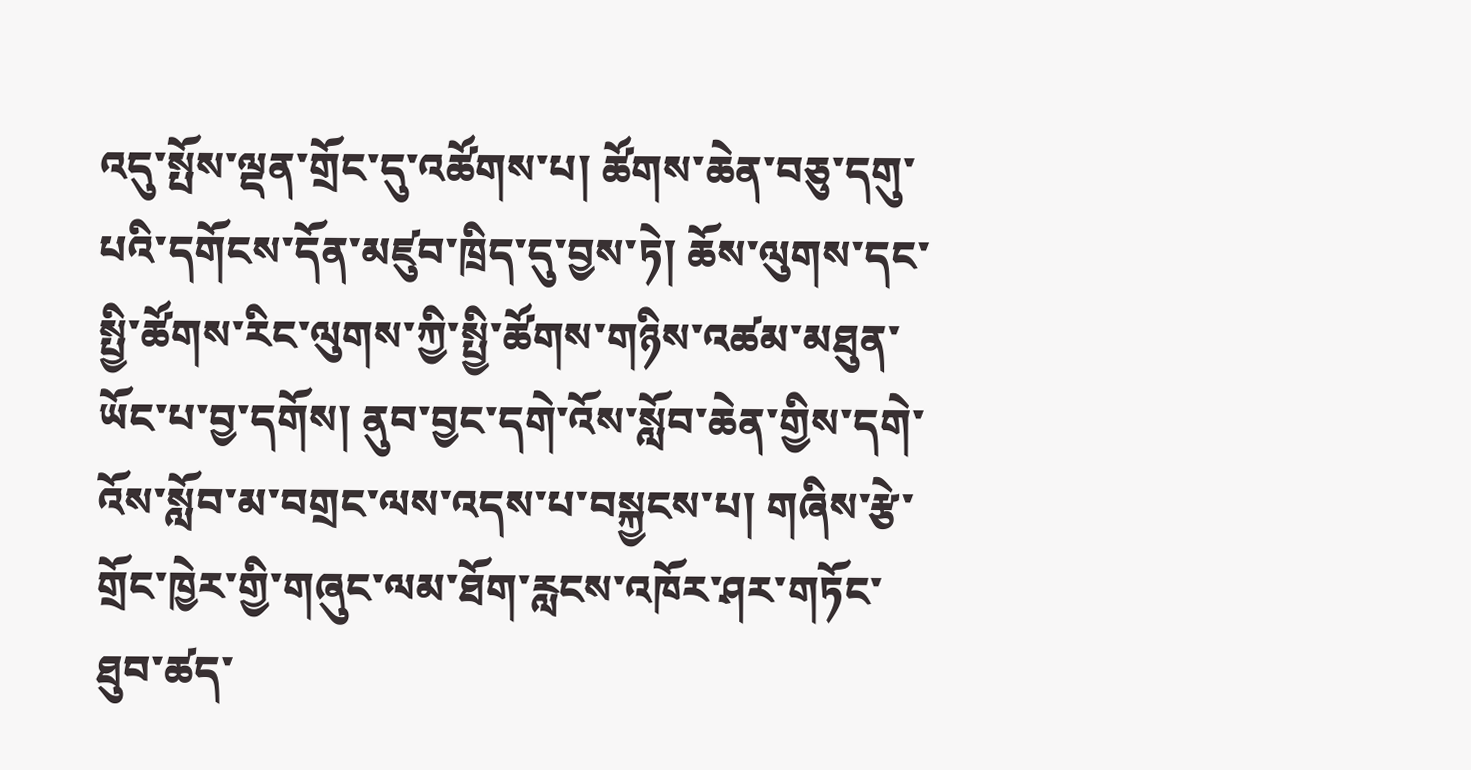འདུ་སྤོས་ལྡན་གྲོང་དུ་འཚོགས་པ། ཚོགས་ཆེན་བཅུ་དགུ་པའི་དགོངས་དོན་མཛུབ་ཁྲིད་དུ་བྱས་ཏེ། ཆོས་ལུགས་དང་སྤྱི་ཚོགས་རིང་ལུགས་ཀྱི་སྤྱི་ཚོགས་གཉིས་འཚམ་མཐུན་ཡོང་པ་བྱ་དགོས། ནུབ་བྱང་དགེ་འོས་སློབ་ཆེན་གྱིས་དགེ་འོས་སློབ་མ་བགྲང་ལས་འདས་པ་བསྐྱངས་པ། གཞིས་རྩེ་གྲོང་ཁྱེར་གྱི་གཞུང་ལམ་ཐོག་རླངས་འཁོར་ཤར་གཏོང་ཐུབ་ཚད་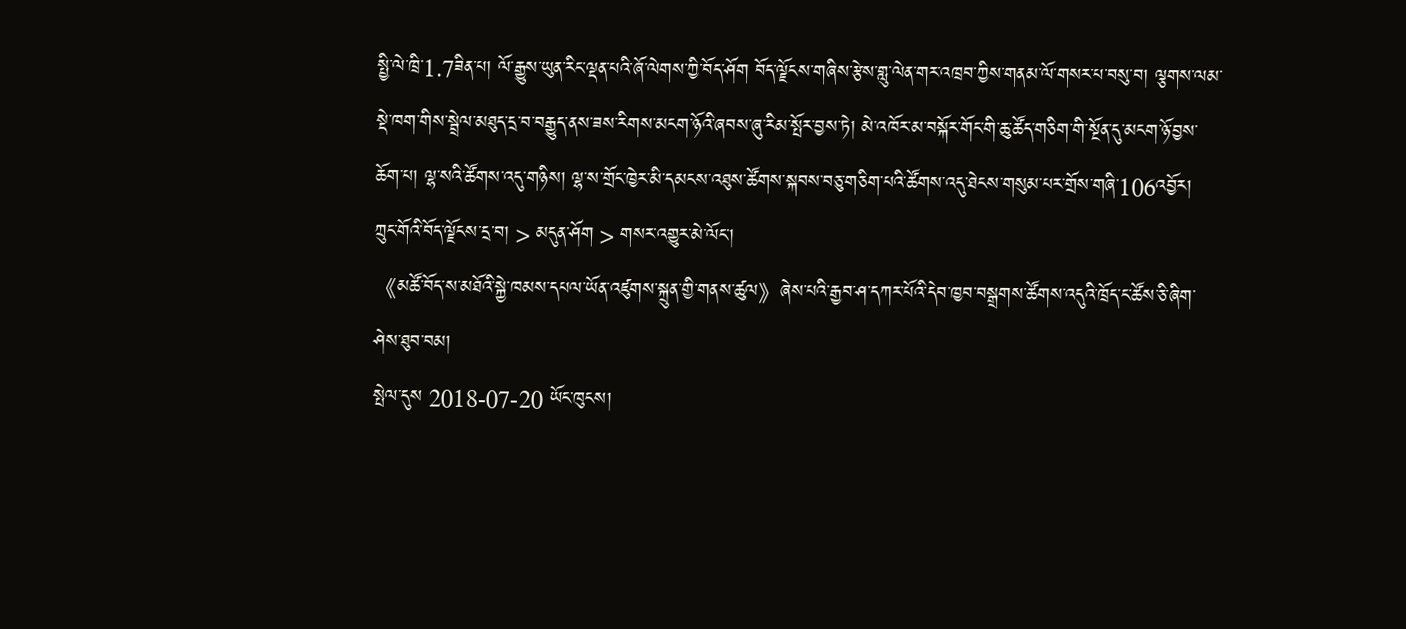སྤྱི་ལེ་ཁྲི་1.7ཟིན་པ། ལོ་རྒྱུས་ཡུན་རིང་ལྡན་པའི་ཞོ་ལེགས་ཀྱི་བོད་ཤོག བོད་ལྗོངས་གཞིས་རྩེས་གླུ་ལེན་གར་འཁྲབ་ཀྱིས་གནམ་ལོ་གསར་པ་བསུ་བ། ལྕགས་ལམ་སྡེ་ཁག་གིས་སྦྲེལ་མཐུད་དྲ་བ་བརྒྱུད་ནས་ཟས་རིགས་མངག་ཉོའི་ཞབས་ཞུ་རིམ་སྤོར་བྱས་ཏེ། མེ་འཁོར་མ་བསྐོར་གོང་གི་ཆུ་ཚོད་གཅིག་གི་སྔོན་དུ་མངག་ཉོ་བྱས་ཆོག་པ། ལྷ་སའི་ཚོགས་འདུ་གཉིས། ལྷ་ས་གྲོང་ཁྱེར་མི་དམངས་འཐུས་ཚོགས་སྐབས་བཅུ་གཅིག་པའི་ཚོགས་འདུ་ཐེངས་གསུམ་པར་གྲོས་གཞི་106འབྱོར།
ཀྲུང་གོའི་བོད་ལྗོངས་དྲ་བ། > མདུན་ཤོག > གསར་འགྱུར་མེ་ལོང་།
《མཚོ་བོད་ས་མཐོའི་སྐྱེ་ཁམས་དཔལ་ཡོན་འཛུགས་སྐྲུན་གྱི་གནས་ཚུལ》ཞེས་པའི་རྒྱབ་ཤ་དཀར་པོའི་དེབ་ཁྱབ་བསྒྲགས་ཚོགས་འདུའི་ཁྲོད་ང་ཚོས་ཅི་ཞིག་ཤེས་ཐུབ་བམ།
སྤེལ་དུས 2018-07-20 ཡོང་ཁུངས།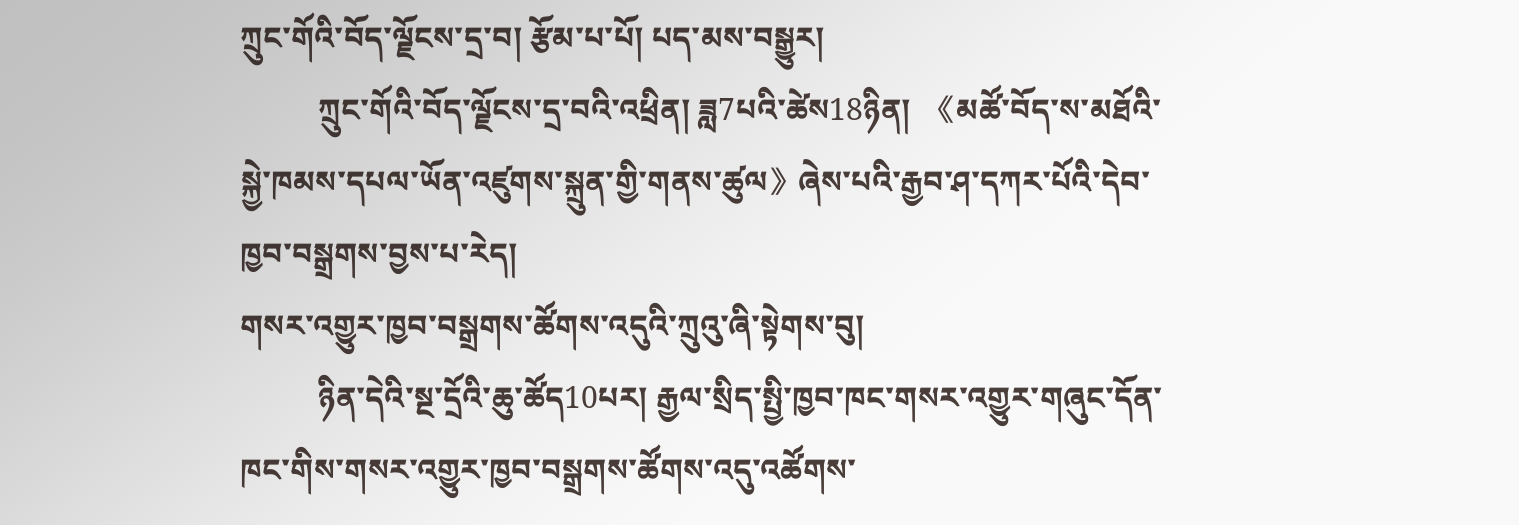ཀྲུང་གོའི་བོད་ལྗོངས་དྲ་བ། རྩོམ་པ་པོ། པད་མས་བསྒྱུར།
          ཀྲུང་གོའི་བོད་ལྗོངས་དྲ་བའི་འཕྲིན། ཟླ7པའི་ཚེས18ཉིན།  《མཚོ་བོད་ས་མཐོའི་སྐྱེ་ཁམས་དཔལ་ཡོན་འཛུགས་སྐྲུན་གྱི་གནས་ཚུལ》ཞེས་པའི་རྒྱབ་ཤ་དཀར་པོའི་དེབ་ཁྱབ་བསྒྲགས་བྱས་པ་རེད།
གསར་འགྱུར་ཁྱབ་བསྒྲགས་ཚོགས་འདུའི་ཀྲུའུ་ཞི་སྟེགས་བུ།
          ཉིན་དེའི་སྔ་དྲོའི་ཆུ་ཚོད10པར། རྒྱལ་སྲིད་སྤྱི་ཁྱབ་ཁང་གསར་འགྱུར་གཞུང་དོན་ཁང་གིས་གསར་འགྱུར་ཁྱབ་བསྒྲགས་ཚོགས་འདུ་འཚོགས་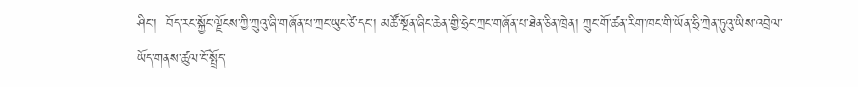ཤིང་།  བོད་རང་སྐྱོང་ལྗོངས་ཀྱི་ཀྲུའུ་ཞི་གཞོན་པ་ཀྲང་ཡུང་ཙེ་དང་། མཚོ་སྔོན་ཞིང་ཆེན་གྱི་ཧྲེང་ཀྲང་གཞོན་པ་ཐེན་ཅིན་ཁྲེན། ཀྲུང་གོ་ཚན་རིག་ཁང་གི་ཡོན་ཧྲི་ཀྲེན་ཏུའུ་ཡིས་འབྲེལ་ཡོད་གནས་ཚུལ་ངོ་སྤྲོད་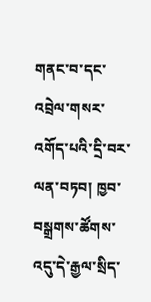གནང་བ་དང་འབྲེལ་གསར་འགོད་པའི་དྲི་བར་ལན་བཏབ། ཁྱབ་བསྒྲགས་ཚོགས་འདུ་དེ་རྒྱལ་སྲིད་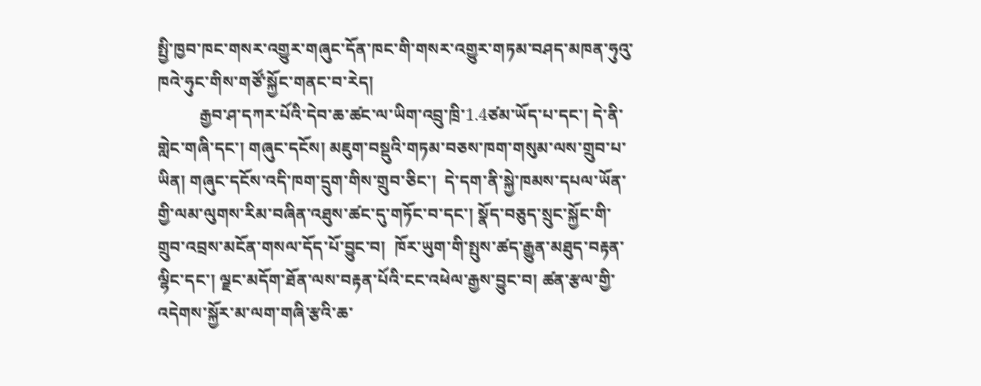སྤྱི་ཁྱབ་ཁང་གསར་འགྱུར་གཞུང་དོན་ཁང་གི་གསར་འགྱུར་གཏམ་བཤད་མཁན་ཧུའུ་ཁའེ་ཧུང་གིས་གཙོ་སྐྱོང་གནང་བ་རེད།
          རྒྱབ་ཤ་དཀར་པོའི་དེབ་ཆ་ཚང་ལ་ཡིག་འབྲུ་ཁྲི་1.4ཙམ་ཡོད་པ་དང་། དེ་ནི་གླེང་གཞི་དང་། གཞུང་དངོས། མཇུག་བསྡུའི་གཏམ་བཅས་ཁག་གསུམ་ལས་གྲུབ་པ་ཡིན། གཞུང་དངོས་འདི་ཁག་དྲུག་གིས་གྲུབ་ཅིང་།  དེ་དག་ནི་སྐྱེ་ཁམས་དཔལ་ཡོན་གྱི་ལམ་ལུགས་རིམ་བཞིན་འཐུས་ཚང་དུ་གཏོང་བ་དང་། སྣོད་བཅུད་སྲུང་སྐྱོང་གི་གྲུབ་འབྲས་མངོན་གསལ་དོད་པོ་བྱུང་བ།  ཁོར་ཡུག་གི་སྤུས་ཚད་རྒྱུན་མཐུད་བརྟན་ལྷིང་དང་། ལྗང་མདོག་ཐོན་ལས་བརྟན་པོའི་ངང་འཕེལ་རྒྱས་བྱུང་བ། ཚན་རྩལ་གྱི་འདེགས་སྐྱོར་མ་ལག་གཞི་རྩའི་ཆ་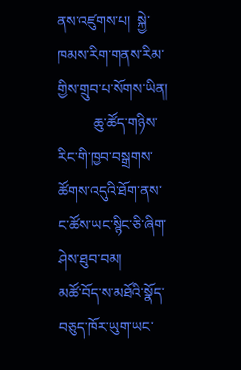ནས་འཛུགས་པ།  སྐྱེ་ཁམས་རིག་གནས་རིམ་གྱིས་གྲུབ་པ་སོགས་ཡིན།
          ཆུ་ཚོད་གཉིས་རིང་གི་ཁྱབ་བསྒྲགས་ཚོགས་འདུའི་ཐོག་ནས་ང་ཚོས་ཡང་སྙིང་ཅི་ཞིག་ཤེས་ཐུབ་བམ།
མཚོ་བོད་ས་མཐོའི་སྣོད་བཅུད་ཁོར་ཡུག་ཡང་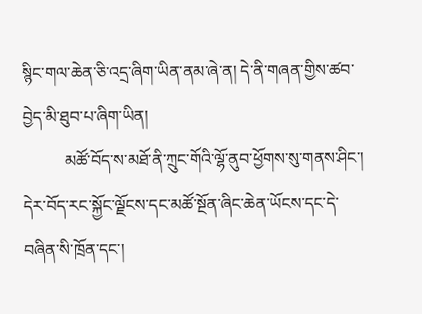སྙིང་གལ་ཆེན་ཅི་འདྲ་ཞིག་ཡིན་ནམ་ཞེ་ན། དེ་ནི་གཞན་གྱིས་ཚབ་བྱེད་མི་ཐུབ་པ་ཞིག་ཡིན།
          མཚོ་བོད་ས་མཐོ་ནི་ཀྲུང་གོའི་ལྷོ་ནུབ་ཕྱོགས་སུ་གནས་ཤིང་།  དེར་བོད་རང་སྐྱོང་ལྗོངས་དང་མཚོ་སྔོན་ཞིང་ཆེན་ཡོངས་དང་དེ་བཞིན་སི་ཁྲོན་དང་།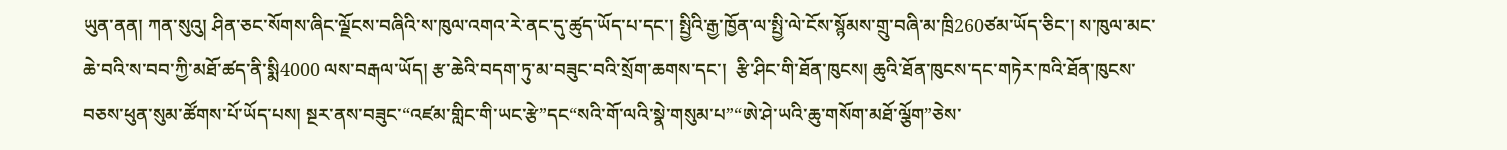ཡུན་ནན། ཀན་སུའུ། ཤིན་ཅང་སོགས་ཞིང་ལྗོངས་བཞིའི་ས་ཁུལ་འགའ་རེ་ནང་དུ་ཚུད་ཡོད་པ་དང་། སྤྱིའི་རྒྱ་ཁྱོན་ལ་སྤྱི་ལེ་ངོས་སྙོམས་གྲུ་བཞི་མ་ཁྲི260ཙམ་ཡོད་ཅིང་། ས་ཁུལ་མང་ཆེ་བའི་ས་བབ་ཀྱི་མཐོ་ཚད་ནི་སྨི4000 ལས་བརྒལ་ཡོད། རྩ་ཆེའི་བདག་ཏུ་མ་བཟུང་བའི་སྲོག་ཆགས་དང་།  རྩི་ཤིང་གི་ཐོན་ཁུངས། ཆུའི་ཐོན་ཁུངས་དང་གཏེར་ཁའི་ཐོན་ཁུངས་བཅས་ཕུན་སུམ་ཚོགས་པོ་ཡོད་པས། སྔར་ནས་བཟུང་“འཛམ་གླིང་གི་ཡང་རྩེ”དང“སའི་གོ་ལའི་སྣེ་གསུམ་པ”“ཨེ་ཤེ་ཡའི་ཆུ་གསོག་མཐོ་ལྕོག”ཅེས་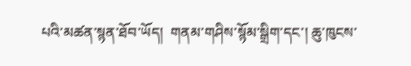པའི་མཚན་སྙན་ཐོབ་ཡོད།  གནམ་གཤིས་སྙོམ་སྒྲིག་དང་། ཆུ་ཁུངས་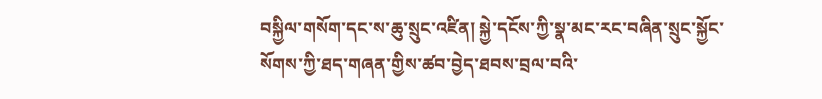བསྐྱིལ་གསོག་དང་ས་ཆུ་སྲུང་འཛིན། སྐྱེ་དངོས་ཀྱི་སྣ་མང་རང་བཞིན་སྲུང་སྐྱོང་སོགས་ཀྱི་ཐད་གཞན་གྱིས་ཚབ་བྱེད་ཐབས་བྲལ་བའི་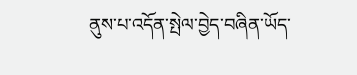ནུས་པ་འདོན་སྤེལ་བྱེད་བཞིན་ཡོད་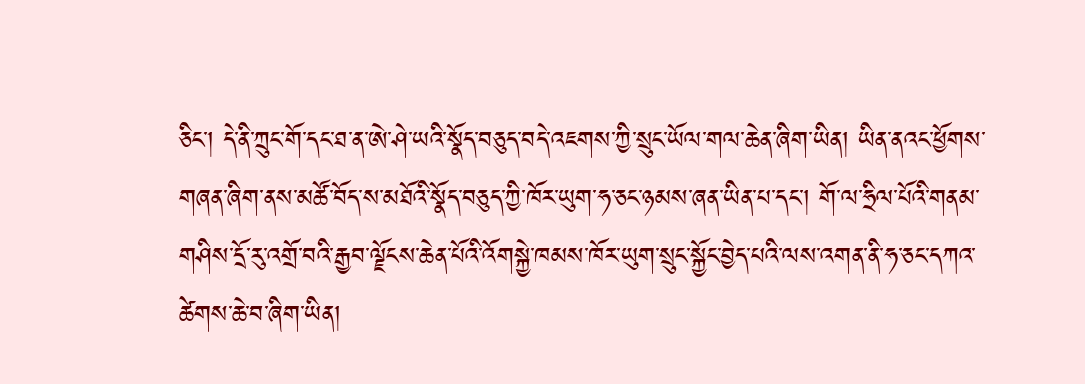ཅིང་། དེ་ནི་ཀྲུང་གོ་དང་ཐ་ན་ཨེ་ཤེ་ཡའི་སྣོད་བཅུད་བདེ་འཇགས་ཀྱི་སྲུང་ཡོལ་གལ་ཆེན་ཞིག་ཡིན། ཡིན་ནའང་ཕྱོགས་གཞན་ཞིག་ནས་མཚོ་བོད་ས་མཐོའི་སྣོད་བཅུད་ཀྱི་ཁོར་ཡུག་ཧ་ཅང་ཉམས་ཞན་ཡིན་པ་དང་། གོ་ལ་ཧྲིལ་པོའི་གནམ་གཤིས་དྲོ་རུ་འགྲོ་བའི་རྒྱབ་ལྗོངས་ཆེན་པོའི་འོགསྐྱེ་ཁམས་ཁོར་ཡུག་སྲུང་སྐྱོང་བྱེད་པའི་ལས་འགན་ནི་ཧ་ཅང་དཀའ་ཚེགས་ཆེ་བ་ཞིག་ཡིན།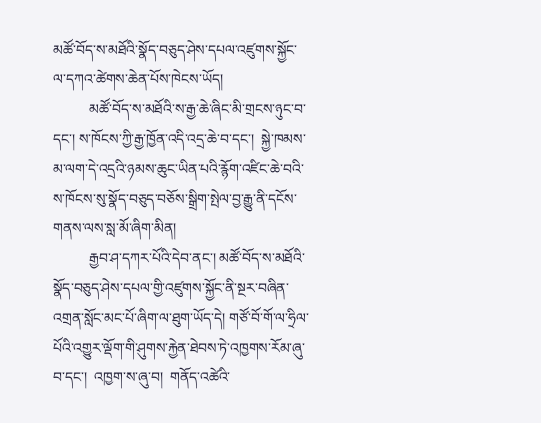མཚོ་བོད་ས་མཐོའི་སྣོད་བཅུད་ཤེས་དཔལ་འཛུགས་སྐྱོང་ལ་དཀའ་ཚེགས་ཆེན་པོས་ཁེངས་ཡོད།
          མཚོ་བོད་ས་མཐོའི་ས་རྒྱ་ཆེ་ཞིང་མི་གྲངས་ཉུང་བ་དང་། ས་ཁོངས་ཀྱི་རྒྱ་ཁྱོན་འདི་འདྲ་ཆེ་བ་དང་།  སྐྱེ་ཁམས་མ་ལག་དེ་འདྲའི་ཉམས་ཆུང་ཡིན་པའི་རྙོག་འཛིང་ཆེ་བའི་ས་ཁོངས་སུ་སྣོད་བཅུད་བཅོས་སྒྲིག་སྤེལ་བྱ་རྒྱུ་ནི་དངོས་གནས་ལས་སླ་མོ་ཞིག་མིན།
          རྒྱབ་ཤ་དཀར་པོའི་དེབ་ནང་། མཚོ་བོད་ས་མཐོའི་སྣོད་བཅུད་ཤེས་དཔལ་གྱི་འཛུགས་སྐྱོང་ནི་སྔར་བཞིན་འགྲན་སློང་མང་པོ་ཞིག་ལ་ཐུག་ཡོད་དེ། གཙོ་བོ་གོ་ལ་ཧྲིལ་པོའི་འགྱུར་ལྡོག་གི་ཤུགས་རྐྱེན་ཐེབས་ཏེ་འཁྱགས་རོམ་ཞུ་བ་དང་།  འཁྱག་ས་ཞུ་བ།  གནོད་འཚེའི་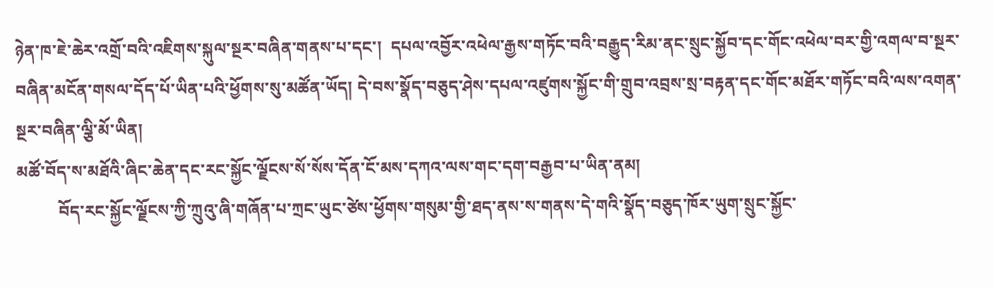ཉེན་ཁ་ཇེ་ཆེར་འགྲོ་བའི་འཇིགས་སྐུལ་སྔར་བཞིན་གནས་པ་དང་།  དཔལ་འབྱོར་འཕེལ་རྒྱས་གཏོང་བའི་བརྒྱུད་རིམ་ནང་སྲུང་སྐྱོབ་དང་གོང་འཕེལ་བར་གྱི་འགལ་བ་སྔར་བཞིན་མངོན་གསལ་དོད་པོ་ཡིན་པའི་ཕྱོགས་སུ་མཚོན་ཡོད། དེ་བས་སྣོད་བཅུད་ཤེས་དཔལ་འཛུགས་སྐྱོང་གི་གྲུབ་འབྲས་སྲ་བརྟན་དང་གོང་མཐོར་གཏོང་བའི་ལས་འགན་སྔར་བཞིན་ལྕི་མོ་ཡིན།
མཚོ་བོད་ས་མཐོའི་ཞིང་ཆེན་དང་རང་སྐྱོང་ལྗོངས་སོ་སོས་དོན་ངོ་མས་དཀའ་ལས་གང་དག་བརྒྱབ་པ་ཡིན་ནམ།
          བོད་རང་སྐྱོང་ལྗོངས་ཀྱི་ཀྲུའུ་ཞི་གཞོན་པ་ཀྲང་ཡུང་ཙེས་ཕྱོགས་གསུམ་གྱི་ཐད་ནས་ས་གནས་དེ་གའི་སྣོད་བཅུད་ཁོར་ཡུག་སྲུང་སྐྱོང་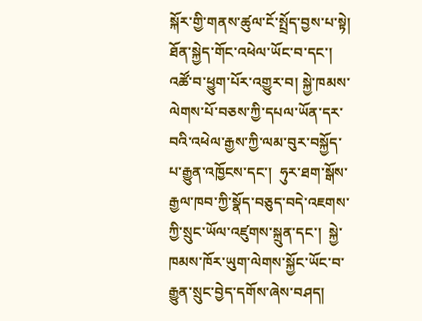སྐོར་གྱི་གནས་ཚུལ་ངོ་སྤྲོད་བྱས་པ་སྟེ། ཐོན་སྐྱེད་གོང་འཕེལ་ཡོང་བ་དང་། འཚོ་བ་ཕྱུག་པོར་འགྱུར་བ། སྐྱེ་ཁམས་ལེགས་པོ་བཅས་ཀྱི་དཔལ་ཡོན་དར་བའི་འཕེལ་རྒྱས་ཀྱི་ལམ་བུར་བསྐྱོད་པ་རྒྱུན་འཁྱོངས་དང་།  ཧུར་ཐག་སྒོས་རྒྱལ་ཁབ་ཀྱི་སྣོད་བཅུད་བདེ་འཇགས་ཀྱི་སྲུང་ཡོལ་འཛུགས་སྐྲུན་དང་།  སྐྱེ་ཁམས་ཁོར་ཡུག་ལེགས་སྐྱོང་ཡོང་བ་རྒྱུན་སྲུང་བྱེད་དགོས་ཞེས་བཤད།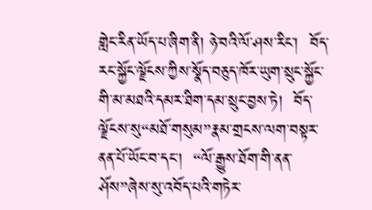གླེང་རིན་ཡོད་པ་ཞིག་ནི། ཉེ་བའི་ལོ་ཤས་རིང་།  བོད་རང་སྐྱོང་ལྗོངས་ཀྱིས་སྣོད་བཅུད་ཁོར་ཡུག་སྲུང་སྐྱོང་གི་མ་མཐའི་དམར་ཐིག་དམ་སྲུང་བྱས་ཏེ།  བོད་ལྗོངས་སུ“མཐོ་གསུམ”རྣམ་གྲངས་ལག་བསྟར་ནན་པོ་ཡོང་བ་དང་།  “ལོ་རྒྱུས་ཐོག་གི་ནན་ཤོས”ཞེས་སུ་འབོད་པའི་གཏེར་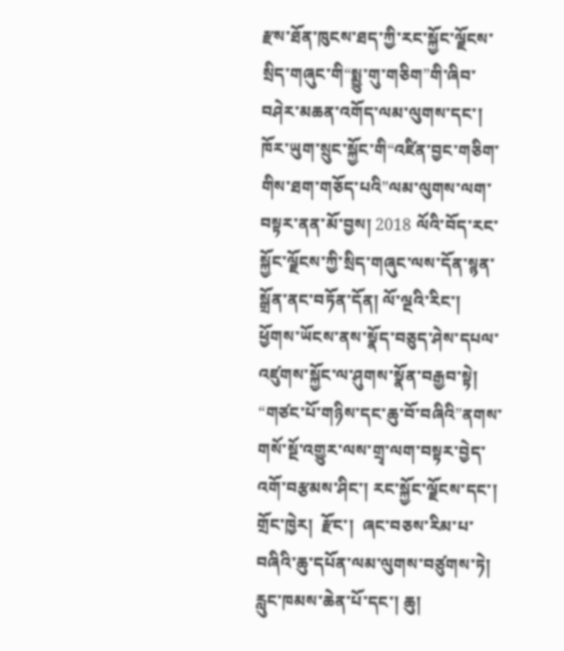རྫས་ཐོན་ཁུངས་ཐད་ཀྱི་རང་སྐྱོང་ལྗོངས་སྲིད་གཞུང་གི“སྨྱུ་གུ་གཅིག”གི་ཞིབ་བཤེར་མཆན་འགོད་ལམ་ལུགས་དང་།  ཁོར་ཡུག་སྲུང་སྐྱོང་གི“འཛིན་བྱང་གཅིག་གིས་ཐག་གཅོད་པའི”ལམ་ལུགས་ལག་བསྟར་ནན་མོ་བྱས། 2018 ལོའི་བོད་རང་སྐྱོང་ལྗོངས་ཀྱི་སྲིད་གཞུང་ལས་དོན་སྙན་སྒྲོན་ནང་བཏོན་དོན། ལོ་ལྔའི་རིང་།  ཕྱོགས་ཡོངས་ནས་སྣོད་བཅུད་ཤེས་དཔལ་འཛུགས་སྐྱོང་ལ་ཤུགས་སྣོན་བརྒྱབ་སྟེ། “གཙང་པོ་གཉིས་དང་ཆུ་བོ་བཞིའི”ནགས་གསོ་སྔོ་འགྱུར་ལས་གྲྭ་ལག་བསྟར་བྱེད་འགོ་བརྩམས་ཤིང་། རང་སྐྱོང་ལྗོངས་དང་།  གྲོང་ཁྱེར།  རྫོང་།  ཞང་བཅས་རིམ་པ་བཞིའི་ཆུ་དཔོན་ལམ་ལུགས་བཙུགས་ཏེ།  རླུང་ཁམས་ཆེན་པོ་དང་། ཆུ།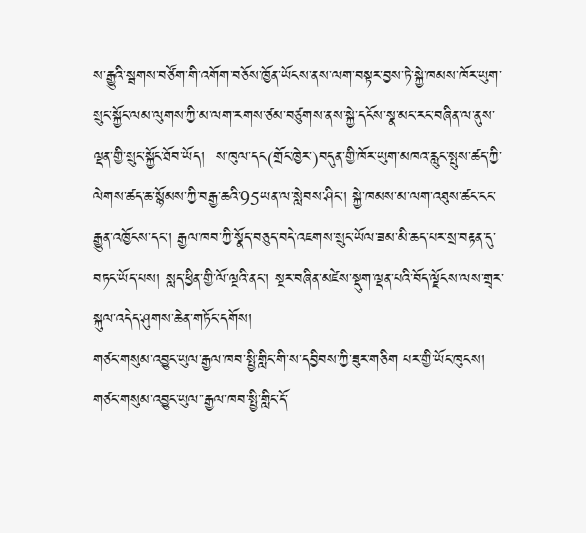ས་རྒྱུའི་སྦགས་བཙོག་གི་འགོག་བཅོས་ཁྱོན་ཡོངས་ནས་ལག་བསྟར་བྱས་ཏེ་སྐྱེ་ཁམས་ཁོར་ཡུག་སྲུང་སྐྱོང་ལམ་ལུགས་ཀྱི་མ་ལག་རགས་ཙམ་བཙུགས་ནས་སྐྱེ་དངོས་སྣ་མང་རང་བཞིན་ལ་ནུས་ལྡན་གྱི་སྲུང་སྐྱོང་ཐོབ་ཡོད།  ས་ཁུལ་དང(གྲོང་ཁྱེར་)བདུན་གྱི་ཁོར་ཡུག་མཁའ་རླུང་སྤུས་ཚད་ཀྱི་ལེགས་ཚད་ཆ་སྙོམས་ཀྱི་བརྒྱ་ཆའི་95ཡན་ལ་སླེབས་ཤིང་། སྐྱེ་ཁམས་མ་ལག་འཐུས་ཚང་ངང་རྒྱུན་འཁྱོངས་དང་། རྒྱལ་ཁབ་ཀྱི་སྣོད་བཅུད་བདེ་འཇགས་སྲུང་ཡོལ་ཟམ་མི་ཆད་པར་སྲ་བརྟན་དུ་བཏང་ཡོད་པས། སླད་ཕྱིན་གྱི་ལོ་ལྔའི་ནང་། སྔར་བཞིན་མཛེས་སྡུག་ལྡན་པའི་བོད་ལྗོངས་ལས་གྲྭར་སྐུལ་འདེད་ཤུགས་ཆེན་གཏོང་དགོས།
གཙང་གསུམ་འབྱུང་ཡུལ་རྒྱལ་ཁབ་སྤྱི་གླིང་གི་ས་དབྱིབས་ཀྱི་ཟུར་གཅིག པར་གྱི་ཡོང་ཁུངས།  གཙང་གསུམ་འབྱུང་ཡུལ་་རྒྱལ་ཁབ་སྤྱི་གླིང་དོ་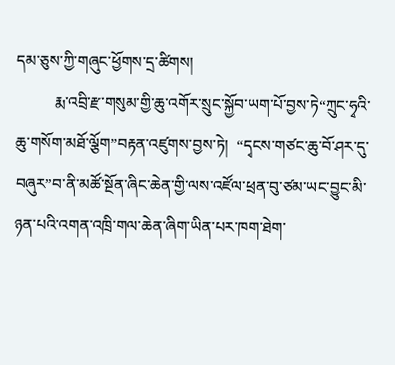དམ་ཅུས་ཀྱི་གཞུང་ཕྱོགས་དྲ་ཚིགས།
          རྨ་འབྲི་རྫ་གསུམ་གྱི་ཆུ་འགོར་སྲུང་སྐྱོབ་ཡག་པོ་བྱས་ཏེ“ཀྲུང་ཧྭའི་ཆུ་གསོག་མཐོ་ལྕོག”བརྟན་འཛུགས་བྱས་ཏེ།  “དྭངས་གཙང་ཆུ་བོ་ཤར་དུ་བཞུར”བ་ནི་མཚོ་སྔོན་ཞིང་ཆེན་གྱི་ལས་འཛོལ་ཕྲན་བུ་ཙམ་ཡང་བྱུང་མི་ཉན་པའི་འགན་འཁྲི་གལ་ཆེན་ཞིག་ཡིན་པར་ཁག་ཐེག་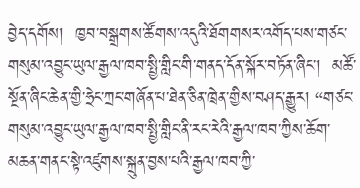བྱེད་དགོས།  ཁྱབ་བསྒྲགས་ཚོགས་འདུའི་ཐོགགསར་འགོད་པས་གཙང་གསུམ་འབྱུང་ཡུལ་རྒྱལ་ཁབ་སྤྱི་གླིང་གི་གནད་དོན་སྐོར་བཏོན་ཞིང་།  མཚོ་སྔོན་ཞིང་ཆེན་གྱི་ཧྲེང་ཀྲང་གཞོན་པ་ཐེན་ཅིན་ཁྲེན་གྱིས་བཤད་རྒྱུར། “གཙང་གསུམ་འབྱུང་ཡུལ་རྒྱལ་ཁབ་སྤྱི་གླིང་ནི་རང་རེའི་རྒྱལ་ཁབ་ཀྱིས་ཆོག་མཆན་གནང་སྟེ་འཛུགས་སྐྲུན་བྱས་པའི་རྒྱལ་ཁབ་ཀྱི་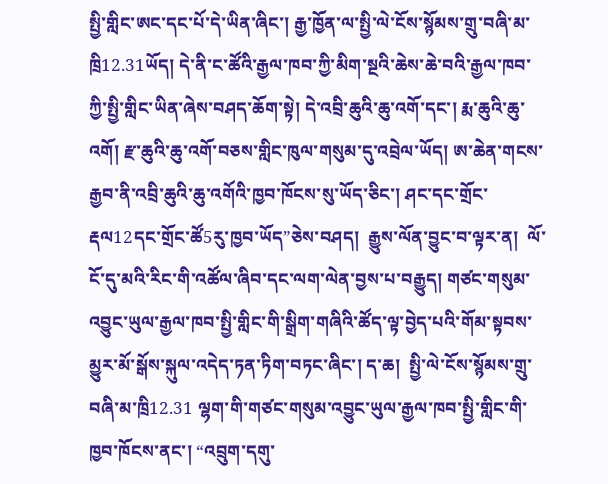སྤྱི་གླིང་ཨང་དང་པོ་དེ་ཡིན་ཞིང་། རྒྱ་ཁྱོན་ལ་སྤྱི་ལེ་ངོས་སྙོམས་གྲུ་བཞི་མ་ཁྲི12.31ཡོད། དེ་ནི་ང་ཚོའི་རྒྱལ་ཁབ་ཀྱི་མིག་སྔའི་ཆེས་ཆེ་བའི་རྒྱལ་ཁབ་ཀྱི་སྤྱི་གླིང་ཡིན་ཞེས་བཤད་ཆོག་སྟེ། དེ་འབྲི་ཆུའི་ཆུ་འགོ་དང་། རྨ་ཆུའི་ཆུ་འགོ། རྫ་ཆུའི་ཆུ་འགོ་བཅས་གླིང་ཁུལ་གསུམ་དུ་འབྲེལ་ཡོད། ཨ་ཆེན་གངས་རྒྱབ་ནི་འབྲི་ཆུའི་ཆུ་འགོའི་ཁྱབ་ཁོངས་སུ་ཡོད་ཅིང་། ཤང་དང་གྲོང་རྡལ12དང་གྲོང་ཚོ5རུ་ཁྱབ་ཡོད”ཅེས་བཤད།  རྒྱུས་ལོན་བྱུང་བ་ལྟར་ན།  ལོ་ངོ་དུ་མའི་རིང་གི་འཚོལ་ཞིབ་དང་ལག་ལེན་བྱས་པ་བརྒྱུད། གཙང་གསུམ་འབྱུང་ཡུལ་རྒྱལ་ཁབ་སྤྱི་གླིང་གི་སྒྲིག་གཞིའི་ཚོད་ལྟ་བྱེད་པའི་གོམ་སྟབས་མྱུར་མོ་སྒོས་སྐུལ་འདེད་ཏན་ཏིག་བཏང་ཞིང་། ད་ཆ།  སྤྱི་ལེ་ངོས་སྙོམས་གྲུ་བཞི་མ་ཁྲི12.31 ལྷག་གི་གཙང་གསུམ་འབྱུང་ཡུལ་རྒྱལ་ཁབ་སྤྱི་གླིང་གི་ཁྱབ་ཁོངས་ནང་། “འབྲུག་དགུ་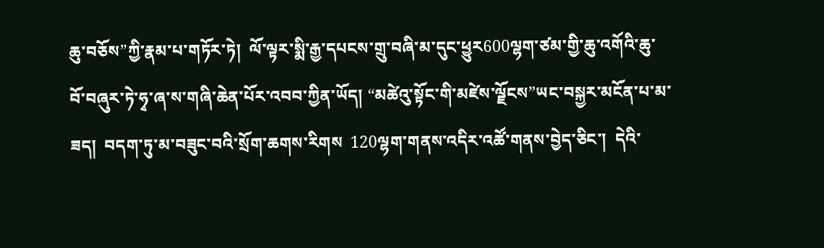ཆུ་བཅོས”ཀྱི་རྣམ་པ་གཏོར་ཏེ།  ལོ་ལྟར་སྨི་རྒྱ་དཔངས་གྲུ་བཞི་མ་དུང་ཕྱུར600ལྷག་ཙམ་གྱི་ཆུ་འགོའི་ཆུ་བོ་བཞུར་ཏེ་ཧྭ་ཞ་ས་གཞི་ཆེན་པོར་འབབ་ཀྱིན་ཡོད། “མཚེའུ་སྟོང་གི་མཛེས་ལྗོངས”ཡང་བསྐྱར་མངོན་པ་མ་ཟད།  བདག་ཏུ་མ་བཟུང་བའི་སྲོག་ཆགས་རིགས  120ལྷག་གནས་འདིར་འཚོ་གནས་བྱེད་ཅིང་།  དེའི་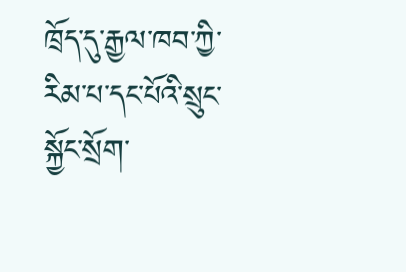ཁྲོད་དུ་རྒྱལ་ཁབ་ཀྱི་རིམ་པ་དང་པོའི་སྲུང་སྐྱོང་སྲོག་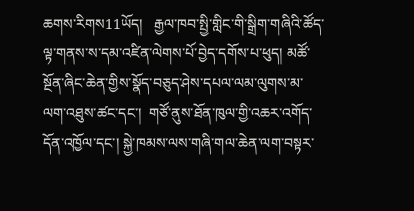ཆགས་རིགས11ཡོད།   རྒྱལ་ཁབ་སྤྱི་གླིང་གི་སྒྲིག་གཞིའི་ཚོད་ལྟ་གནས་ས་དམ་འཛིན་ལེགས་པོ་བྱེད་དགོས་པ་ཕུད། མཚོ་སྔོན་ཞིང་ཆེན་གྱིས་སྣོད་བཅུད་ཤེས་དཔལ་ལམ་ལུགས་མ་ལག་འཐུས་ཚང་དང་།  གཙོ་ནུས་ཐོན་ཁུལ་གྱི་འཆར་འགོད་དོན་འཁྱོལ་དང་། སྐྱེ་ཁམས་ལས་གཞི་གལ་ཆེན་ལག་བསྟར་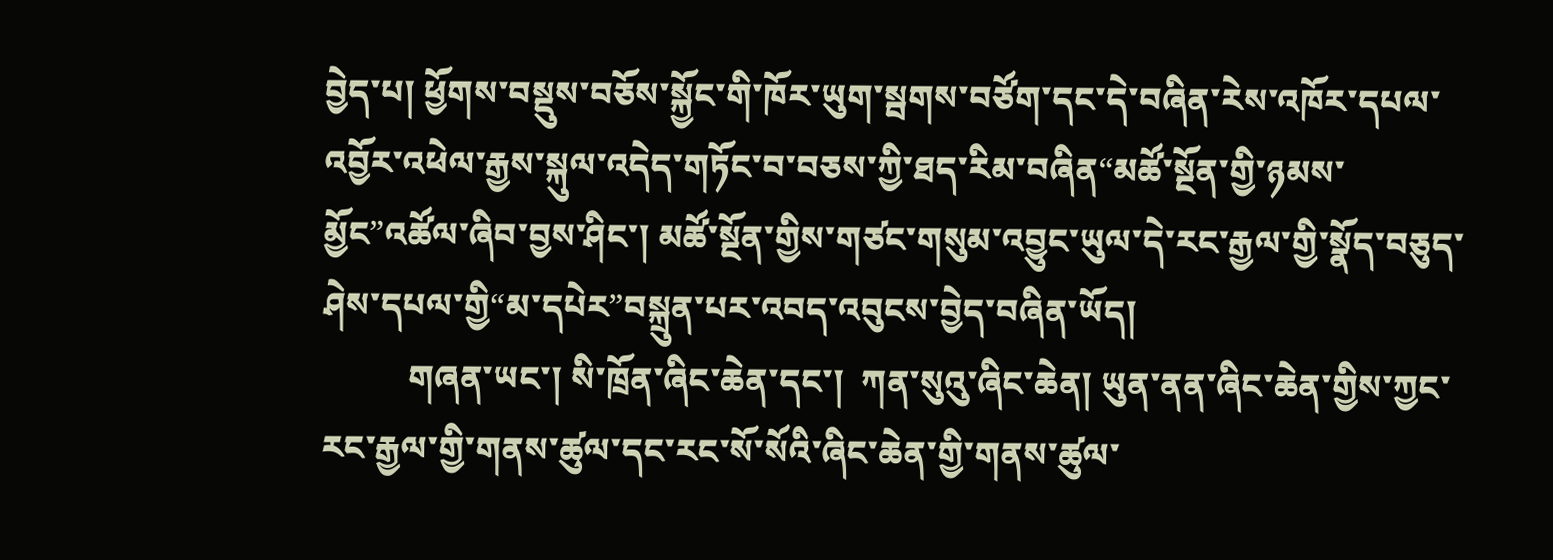བྱེད་པ། ཕྱོགས་བསྡུས་བཅོས་སྐྱོང་གི་ཁོར་ཡུག་སྦགས་བཙོག་དང་དེ་བཞིན་རེས་འཁོར་དཔལ་འབྱོར་འཕེལ་རྒྱས་སྐུལ་འདེད་གཏོང་བ་བཅས་ཀྱི་ཐད་རིམ་བཞིན“མཚོ་སྔོན་གྱི་ཉམས་མྱོང”འཚོལ་ཞིབ་བྱས་ཤིང་། མཚོ་སྔོན་གྱིས་གཙང་གསུམ་འབྱུང་ཡུལ་དེ་རང་རྒྱལ་གྱི་སྣོད་བཅུད་ཤེས་དཔལ་གྱི“མ་དཔེར”བསྐྲུན་པར་འབད་འབུངས་བྱེད་བཞིན་ཡོད།
          གཞན་ཡང་། སི་ཁྲོན་ཞིང་ཆེན་དང་།  ཀན་སུའུ་ཞིང་ཆེན། ཡུན་ནན་ཞིང་ཆེན་གྱིས་ཀྱང་རང་རྒྱལ་གྱི་གནས་ཚུལ་དང་རང་སོ་སོའི་ཞིང་ཆེན་གྱི་གནས་ཚུལ་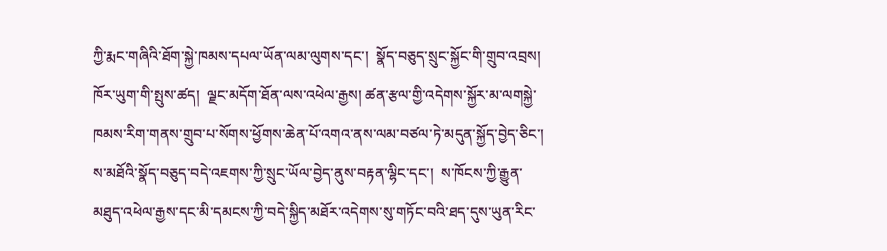ཀྱི་རྨང་གཞིའི་ཐོག་སྐྱེ་ཁམས་དཔལ་ཡོན་ལམ་ལུགས་དང་།  སྣོད་བཅུད་སྲུང་སྐྱོང་གི་གྲུབ་འབྲས། ཁོར་ཡུག་གི་སྤུས་ཚད།  ལྗང་མདོག་ཐོན་ལས་འཕེལ་རྒྱས། ཚན་རྩལ་གྱི་འདེགས་སྐྱོར་མ་ལགསྐྱེ་ཁམས་རིག་གནས་གྲུབ་པ་སོགས་ཕྱོགས་ཆེན་པོ་འགའ་ནས་ལམ་བཙལ་ཏེ་མདུན་སྐྱོད་བྱེད་ཅིང་།  ས་མཐོའི་སྣོད་བཅུད་བདེ་འཇགས་ཀྱི་སྲུང་ཡོལ་བྱེད་ནུས་བརྟན་ལྷིང་དང་།  ས་ཁོངས་ཀྱི་རྒྱུན་མཐུད་འཕེལ་རྒྱས་དང་མི་དམངས་ཀྱི་བདེ་སྐྱིད་མཐོར་འདེགས་སུ་གཏོང་བའི་ཐད་དུས་ཡུན་རིང་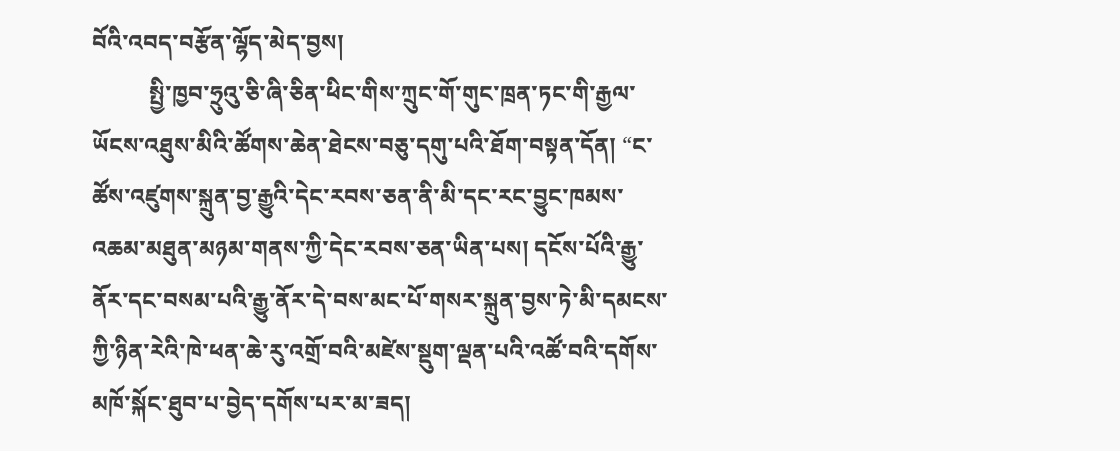བོའི་འབད་བརྩོན་ལྷོད་མེད་བྱས།
          སྤྱི་ཁྱབ་ཧྲུའུ་ཅི་ཞི་ཅིན་ཕིང་གིས་ཀྲུང་གོ་གུང་ཁྲན་ཏང་གི་རྒྱལ་ཡོངས་འཐུས་མིའི་ཚོགས་ཆེན་ཐེངས་བཅུ་དགུ་པའི་ཐོག་བསྟན་དོན། “ང་ཚོས་འཛུགས་སྐྲུན་བྱ་རྒྱུའི་དེང་རབས་ཅན་ནི་མི་དང་རང་བྱུང་ཁམས་འཆམ་མཐུན་མཉམ་གནས་ཀྱི་དེང་རབས་ཅན་ཡིན་པས། དངོས་པོའི་རྒྱུ་ནོར་དང་བསམ་པའི་རྒྱུ་ནོར་དེ་བས་མང་པོ་གསར་སྐྲུན་བྱས་ཏེ་མི་དམངས་ཀྱི་ཉིན་རེའི་ཁེ་ཕན་ཆེ་རུ་འགྲོ་བའི་མཛེས་སྡུག་ལྡན་པའི་འཚོ་བའི་དགོས་མཁོ་སྐོང་ཐུབ་པ་བྱེད་དགོས་པར་མ་ཟད།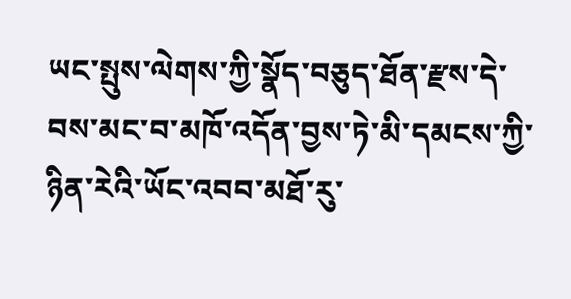ཡང་སྤུས་ལེགས་ཀྱི་སྣོད་བཅུད་ཐོན་རྫས་དེ་བས་མང་བ་མཁོ་འདོན་བྱས་ཏེ་མི་དམངས་ཀྱི་ཉིན་རེའི་ཡོང་འབབ་མཐོ་རུ་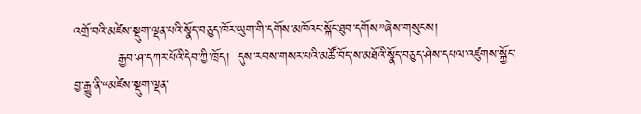འགྲོ་བའི་མཛེས་སྡུག་ལྡན་པའི་སྣོད་བཅུད་ཁོར་ཡུག་གི་དགོས་མཁོའང་སྐོང་ཐུབ་དགོས”ཞེས་གསུངས།
          རྒྱབ་ཤ་དཀར་པོའི་དེབ་ཀྱི་ཁྲོད།  དུས་རབས་གསར་པའི་མཚོ་བོད་ས་མཐོའི་སྣོད་བཅུད་ཤེས་དཔལ་འཛུགས་སྐྱོང་བྱ་རྒྱུ་ནི་“མཛེས་སྡུག་ལྡན་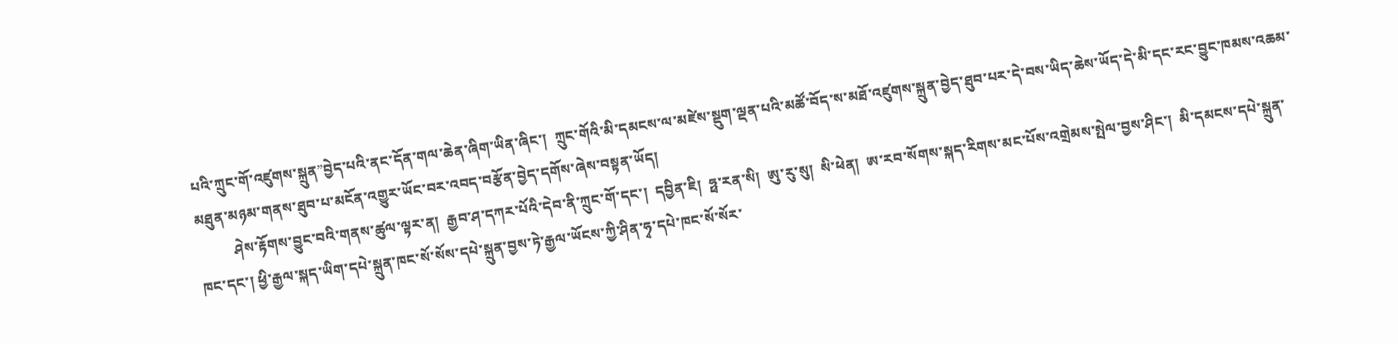པའི་ཀྲུང་གོ་འཛུགས་སྐྲུན”བྱེད་པའི་ནང་དོན་གལ་ཆེན་ཞིག་ཡིན་ཞིང་།  ཀྲུང་གོའི་མི་དམངས་ལ་མཛེས་སྡུག་ལྡན་པའི་མཚོ་བོད་ས་མཐོ་འཛུགས་སྐྲུན་བྱེད་ཐུབ་པར་དེ་བས་ཡིད་ཆེས་ཡོད་དེ་མི་དང་རང་བྱུང་ཁམས་འཆམ་མཐུན་མཉམ་གནས་ཐུབ་པ་མངོན་འགྱུར་ཡོང་བར་འབད་བརྩོན་བྱེད་དགོས་ཞེས་བསྟན་ཡོད།
          ཤེས་རྟོགས་བྱུང་བའི་གནས་ཚུལ་ལྟར་ན།  རྒྱབ་ཤ་དཀར་པོའི་དེབ་ནི་ཀྲུང་གོ་དང་།  དབྱིན་ཇི།  ཧྥ་རན་སི།  ཨུ་རུ་སུ།  སི་ཕེན།  ཨ་རབ་སོགས་སྐད་རིགས་མང་པོས་འགྲེམས་སྤེལ་བྱས་ཤིང་།  མི་དམངས་དཔེ་སྐྲུན་ཁང་དང་། ཕྱི་རྒྱལ་སྐད་ཡིག་དཔེ་སྐྲུན་ཁང་སོ་སོས་དཔེ་སྐྲུན་བྱས་ཏེ་རྒྱལ་ཡོངས་ཀྱི་ཤིན་ཧྭ་དཔེ་ཁང་སོ་སོར་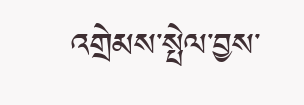འགྲེམས་སྤེལ་བྱས་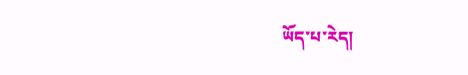ཡོད་པ་རེད།